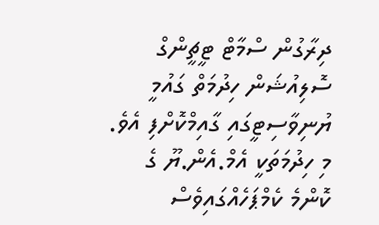ދިރާގުން ސްމާޓް ޓީޗީންގް ސޮލިއުޝަން ހިދުމަތް ގައުމީ ޔުނިވާސިޓީގައި ގާއިމްކޮށްފި އެވެ.
މި ހިދުމަތަކީ އެމް.އެން.ޔޫ ގެ ކޮންމެ ކެމްޕަހެއްގައިވެސް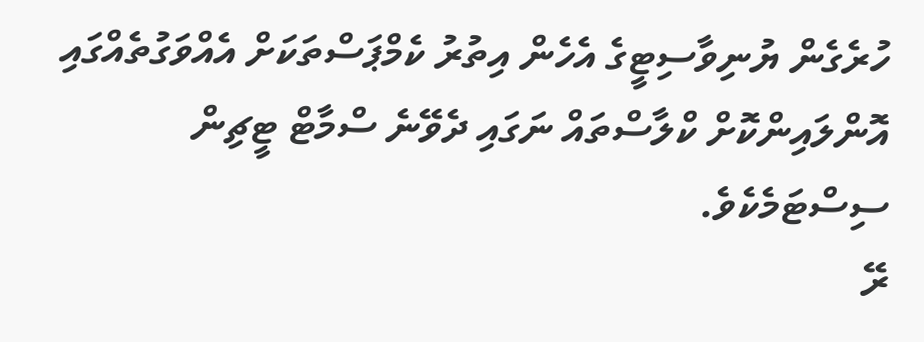ހުރެގެން ޔުނިވާސިޓީގެ އެހެން އިތުރު ކެމްޕަސްތަކަށް އެއްވަގުތެއްގައި އޮންލައިންކޮށް ކްލާސްތައް ނަގައި ދެވޭނެ ސްމާޓް ޓީޗިން ސިސްޓަމެކެވެ.
ރޭ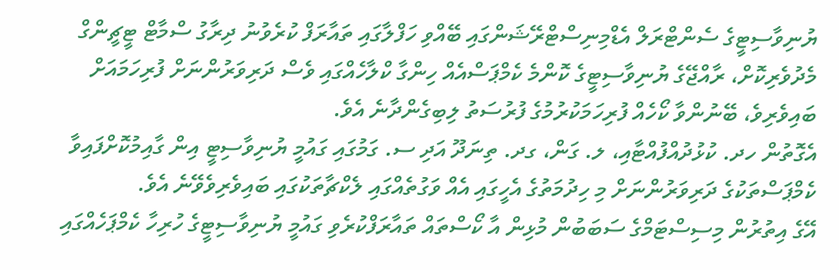ޔުނިވާސިޓީގެ ސެންޓްރަލް އެޑްމިނިސްޓްރޭޝަންގައި ބޭއްވި ހަފްލާގައި ތައާރަފް ކުރެވުނު ދިރާގު ސްމާޓް ޓީޗީންގް މެދުވެރިކޮށް، ރާއްޖޭގެ ޔުނިވާސިޓީގެ ކޮންމެ ކެމްޕަސްއެއް ހިންގާ ކްލާހެއްގައި ވެސް ދަރިވަރުންނަށް ފުރިހަމައަށް ބައިވެރިވެ، ބޭނުންވާ ކޯހެއް ފުރިހަމަކުރުމުގެ ފުރުސަތު ލިބިގެންދާނެ އެވެ.
އެގޮތުން ހދ. ކުޅުދުއްފުއްޓާއި، ލ. ގަން، ގދ. ތިނަދޫ އަދި ސ. ގަމުގައި ގައުމީ ޔުނިވާސިޓީ އިން ގާއިމުކޮށްފައިވާ ކެމްޕަސްތަކުގެ ދަރިވަރުންނަށް މި ހިދުމަތުގެ އެހީގައި އެއް ވަގުތެއްގައި ލެކްޗާތަކުގައި ބައިވެރިވެވޭނެ އެވެ.
އޭގެ އިތުރުން މިސިސްޓަމްގެ ސަބަބުން މުޅިން އާ ކޯސްތައް ތައާރަފްކުރެވި ގައުމީ ޔުނިވާސިޓީގެ ހުރިހާ ކެމްޕަހެއްގައި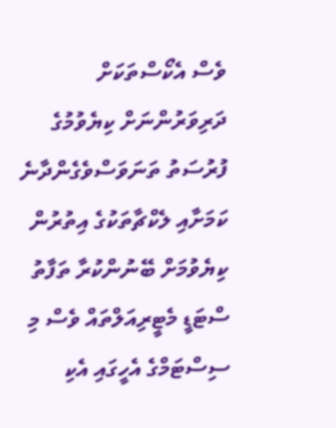ވެސް އެކޯސްތަކަށް ދަރިވަރުންނަށް ކިޔެވުމުގެ ފުރުސަތު ތަނަވަސްވެގެންދާނެ ކަމަށާއި ލެކްޗާތަކުގެ އިތުރުން ކިޔެވުމަށް ބޭނުންކުރާ ތަފާތު ސްޓަޑީ މެޓީރިއަލްތައް ވެސް މި ސިސްޓަމްގެ އެހީގައި އެކި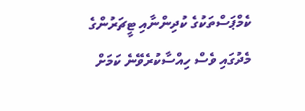ކެމްޕަސްތަކުގެ ކުދިންނާއި ޓީޗަރުންގެ މެދުގައި ވެސް ހިއްސާކުރެވޭނެ ކަމަށް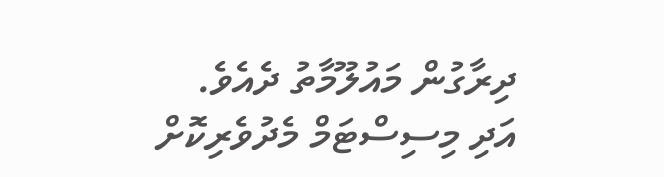ދިރާގުން މައުލޫމާތު ދެއެވެ.
އަދި މިސިސްޓަމް މެދުވެރިކޮށް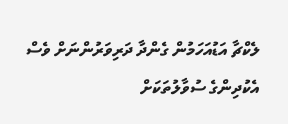ލެކްޗާ އަޑުއަހަމުން ގެންދާ ދަރިވަރުންނަށް ވެސް އެކުދިންގެ ސުވާލުތަކަށް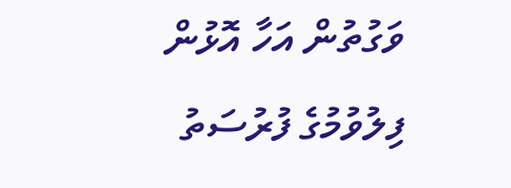ވަގުތުން އަހާ އޮޅުން ފިލުވުމުގެ ފުރުސަތު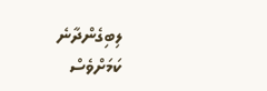ލިބިގެންދާނެ ކަމަށްވެސް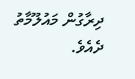ދިރާގުން މައުލޫމާތު ދެއެވެ.